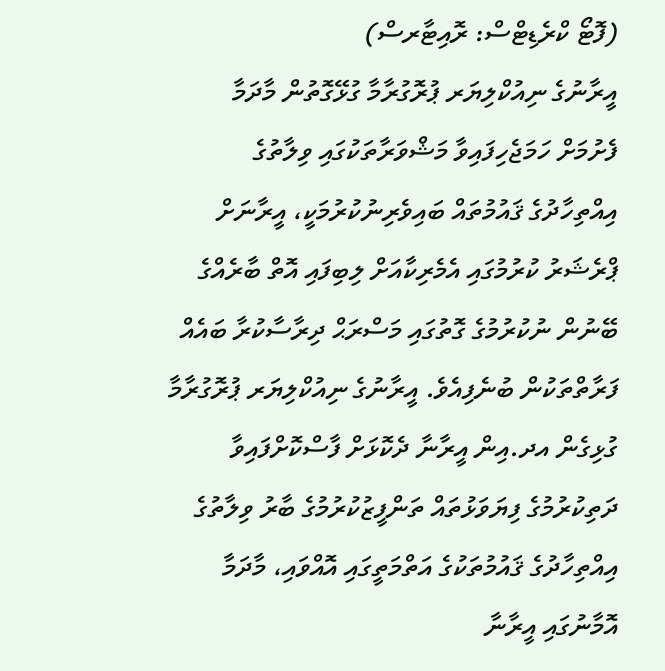(ފޮޓޯ ކްރެޑިޓްސް: ރޮއިޓާރސް)
އީރާނުގެ ނިއުކްލިޔަރ ޕުރޮގުރާމާ ގުޅޭގޮތުން މާދަމާ ފެށުމަށް ހަމަޖެހިފައިވާ މަޝްވަރާތަކުގައި ވިލާތުގެ އިއްތިހާދުގެ ޤައުމުތައް ބައިވެރިނުކުރުމަކީ، އީރާނަށް ޕްރެޝަރު ކުރުމުގައި އެމެރިކާއަށް ލިބިފައި އޮތް ބާރެއްގެ ބޭނުން ނުކުރުމުގެ ގޮތުގައި މަސްރަޙް ދިރާސާކުރާ ބައެއް ފަރާތްތަކުން ބުނެފިއެވެ. އީރާނުގެ ނިއުކްލިޔަރ ޕުރޮގުރާމާ ގުޅިގެން އދ.އިން އީރާނާ ދެކޮޅަށް ފާސްކޮށްފައިވާ ދަތިކުރުމުގެ ފިޔަވަޅުތައް ތަންފީޒުކުރުމުގެ ބާރު ވިލާތުގެ އިއްތިހާދުގެ ޤައުމުތަކުގެ އަތްމަތީގައި އޮއްވައި، މާދަމާ އޮމާނުގައި އީރާނާ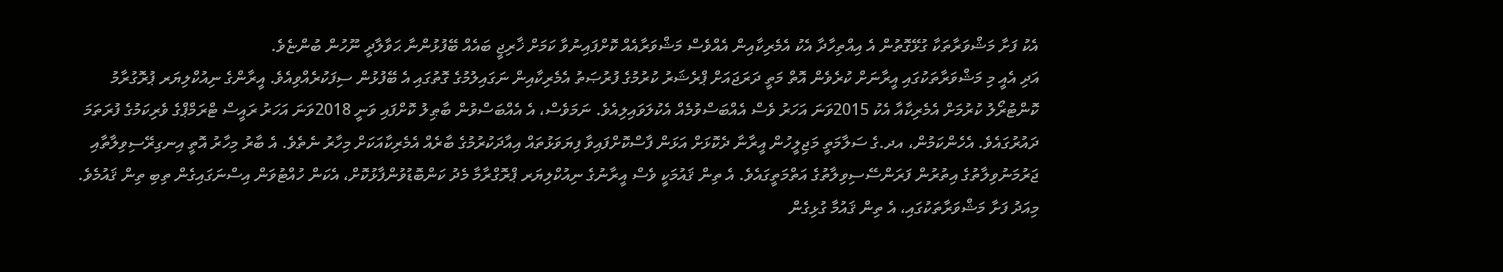އެކު ފަށާ މަޝްވަރާތަކާ ގުޅޭގޮތުން އެ އިއްތިހާދާ އެކު އެމެރިކާއިން އެއްވެސް މަޝްވަރާއެއް ކޮށްފައިނުވާ ކަމަށް ޚާރިޖީ ބައެއް ބޭފުޅުންނާ ޙަވާލާދީ ނޫހުން ބުންޏެވެ.
އަދި އެއީ މި މަޝްވަރާތަކުގައި އީރާނަށް ކުރެވެން އޮތް މަތީ ދަރަޖައަށް ޕްރެޝަރު ކުރުމުގެ ފުރުޞަތު އެމެރިކާއިން ނަގައިލުމުގެ ގޮތުގައި އެ ބޭފުޅުން ސިފަކުރެއްވިއެވެ. އީރާންގެ ނިއުކްލިޔަރ ޕުރޮގުރާމު ކޮންޓުރޯލު ކުރުމަށް އެމެރިކާއާ އެކު 2015ވަނަ އަހަރު ވެސް އެއްބަސްވުމެއް އެކުލަވައިލިއެވެ. ނަމަވެސް، އެ އެއްބަސްވުން ބާޠިލު ކޮށްފައި ވަނީ 2018ވަނަ އަހަރު ރައީސް ޓްރަމްޕްގެ ވެރިކަމުގެ ފުރަތަމަ ދައުރުގައެވެ. އެހެންކަމުން، އދ.ގެ ސަލާމަތީ މަޖިލީހުން އީރާނާ ދެކޮޅަށް އަޅަން ފާސްކޮށްފައިވާ ފިޔަވަޅުތައް އިއާދަކުރުމުގެ ބާރެއް އެމެރިކާއަކަށް މިހާރު ނެތެވެ. އެ ބާރު މިހާރު އޮތީ އިނގިރޭސިވިލާތާއި ޖަރުމަނުވިލާތުގެ އިތުރުން ފަރަންސޭސިވިލާތުގެ އަތްމަތީގައެވެ. އެ ތިން ޤައުމަކީ ވެސް އީރާނުގެ ނިއުކްލިޔަރ ޕްރޮގްރާމާ މެދު ކަންބޮޑުވުންފާޅުކޮށް، އެކަން ހުއްޓުވަން އިސްނަގައިގެން ތިބި ތިން ޤައުމެވެ.
މިއަދު ފަށާ މަޝްވަރާތަކުގައި، އެ ތިން ޤައުމާ ގުޅިގެން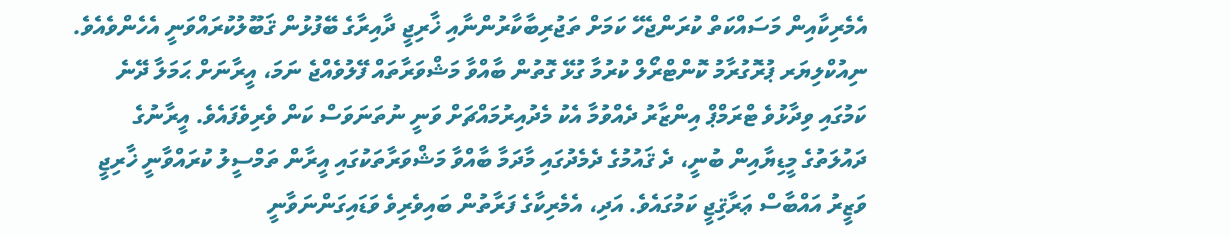އެމެރިކާއިން މަސައްކަތް ކުރަންޖެހޭ ކަމަށް ތަޖުރިބާކާރުންނާއި ޚާރިޖީ ދާއިރާގެ ބޭފުޅުން ޤަބޫލުކުރައްވަނީ އެހެންވެއެވެ. ނިއުކްލިޔަރ ޕުރޮގުރާމު ކޮންޓްރޯލް ކުރުމާ ގުޅޭ ގޮތުން ބާއްވާ މަޝްވަރާތައް ފޭލުވެއްޖެ ނަމަ، އީރާނަށް ޙަމަލާ ދޭނެ ކަމުގައި ވިދާޅުވެ ޓްރަމްޕް އިންޒާރު ދެއްވުމާ އެކު މެދުއިރުމައްޗަށް ވަނީ ނުތަނަވަސް ކަން ވެރިވެފައެވެ. އީރާނުގެ ދައުލަތުގެ މީޑިޔާއިން ބުނީ، ދެ ޤައުމުގެ ދެމެދުގައި މާދަމާ ބާއްވާ މަޝްވަރާތަކުގައި އީރާން ތަމްސީލު ކުރައްވާނީ ޚާރިޖީ ވަޒީރު އައްބާސް ޢަރާޤިޖީ ކަމުގައެވެ. އަދި، އެމެރިކާގެ ފަރާތުން ބައިވެރިވެ ވަޑައިގަންނަވާނީ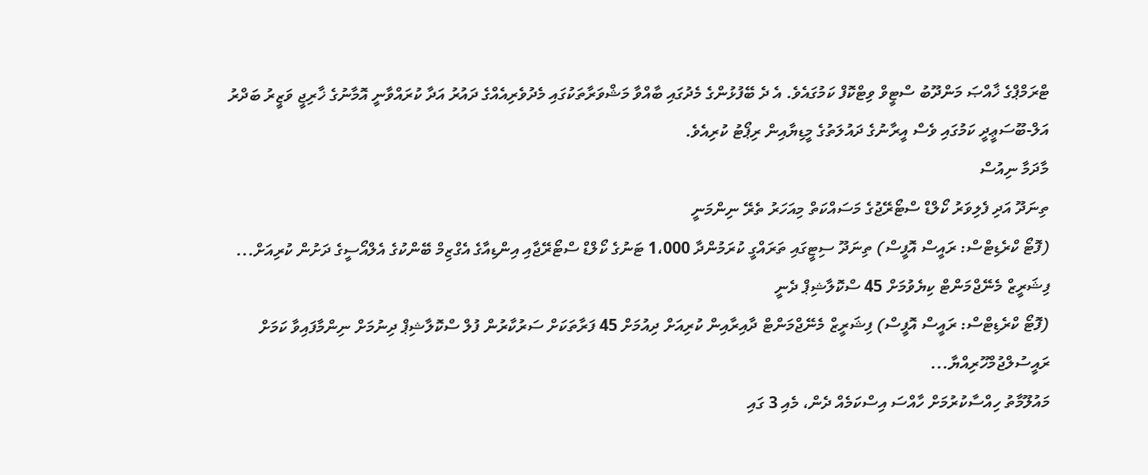ޓްރަމްޕްގެ ޚާއްޞަ މަންދޫބު ސްޓީވް ވިޓްކޮފް ކަމުގައެވެ. އެ ދެ ބޭފުޅުންގެ މެދުގައި ބާއްވާ މަޝްވަރާތަކުގައި މެދުވެރިއެއްގެ ދައުރު އަދާ ކުރައްވާނީ އޮމާނުގެ ޚާރިޖީ ވަޒީރު ބަދްރު އަލް-ބޫސަޢީދީ ކަމުގައި ވެސް އީރާނުގެ ދައުލަތުގެ މީޑިޔާއިން ރިޕޯޓު ކުރިއެވެ.
މާދަމާ ނިއުސް
ތިނަދޫ އަދި ފެލިވަރު ކޯލްޑް ސްޓޯރޭޖުގެ މަސައްކަތް މިއަހަރު ތެރޭ ނިންމަނީ
(ފޮޓޯ ކްރެޑިޓްސް: ރައީސް އޮފީސް) ތިނަދޫ ސިޓީގައި ތަރައްގީ ކުރަމުންދާ 1،000 ޓަނުގެ ކޯލްޑް ސްޓޯރޭޖާއި އިންޑިއާގެ އެގްޒިމް ބޭންކުގެ އެލްއޯސީގެ ދަށުން ކުރިއަށް...
ފިޝަރީޒް މެނޭޖްމަންޓް ކިޔެވުމަށް 45 ސްކޮލާޝިޕް ދެނީ
(ފޮޓޯ ކްރެޑިޓްސް: ރައީސް އޮފީސް) ފިޝަރީޒް މެނޭޖްމަންޓް ދާއިރާއިން ކުރިއަށް ދިއުމަށް 45 ފަރާތަކަށް ސަރުކާރުން ފުލް ސްކޮލާޝިޕް ދިނުމަށް ނިންމާފައިވާ ކަމަށް ރައީސުލްޖުމްހޫރިއްޔާ...
މައުލޫމާތު ހިއްސާކުރުމަށް ހާއްސަ އިސްކަމެއް ދެން، މެއި 3 ގައި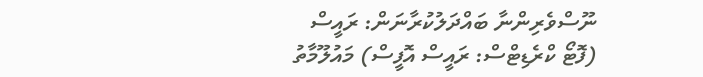ނޫސްވެރިންނާ ބައްދަލުކުރާނަން: ރައީސް
(ފޮޓޯ ކްރެޑިޓްސް: ރައީސް އޮފީސް) މައުލޫމާތު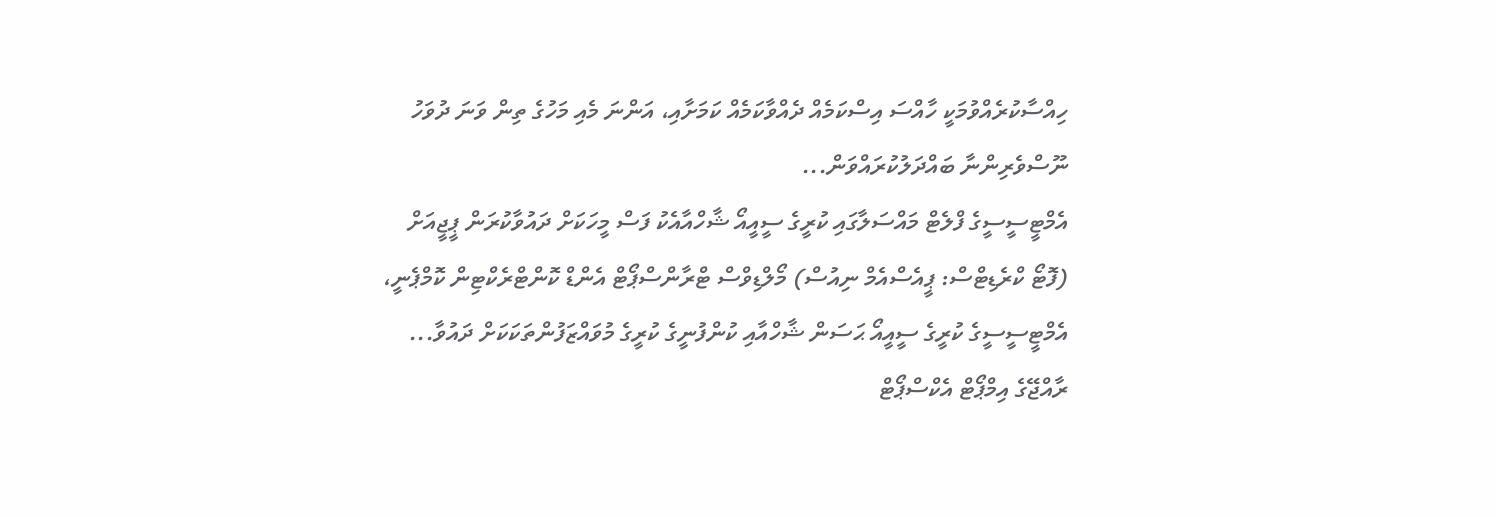ހިއްސާކުރެއްވުމަކީ ހާއްސަ އިސްކަމެއް ދެއްވާކަމެއް ކަމަށާއި، އަންނަ މެއި މަހުގެ ތިން ވަނަ ދުވަހު ނޫސްވެރިންނާ ބައްދަލުކުރައްވަން...
އެމްޓީސީސީގެ ފްލެޓް މައްސަލާގައި ކުރީގެ ސީއީއޯ ޝާހްއާއެކު ފަސް މީހަކަށް ދައުވާކުރަން ޕީޖީއަށް
(ފޮޓޯ ކްރެޑިޓްސް: ޕީއެސްއެމް ނިއުސް) މޯލްޑިވްސް ޓްރާންސްޕޯޓް އެންޑް ކޮންޓްރެކްޓިން ކޮމްޕެނީ، އެމްޓީސީސީގެ ކުރީގެ ސީއީއޯ ޙަސަން ޝާހްއާއި ކުންފުނީގެ ކުރީގެ މުވައްޒަފުންތަކަކަށް ދައުވާ...
ރާއްޖޭގެ އިމްޕޯޓް އެކްސްޕޯޓް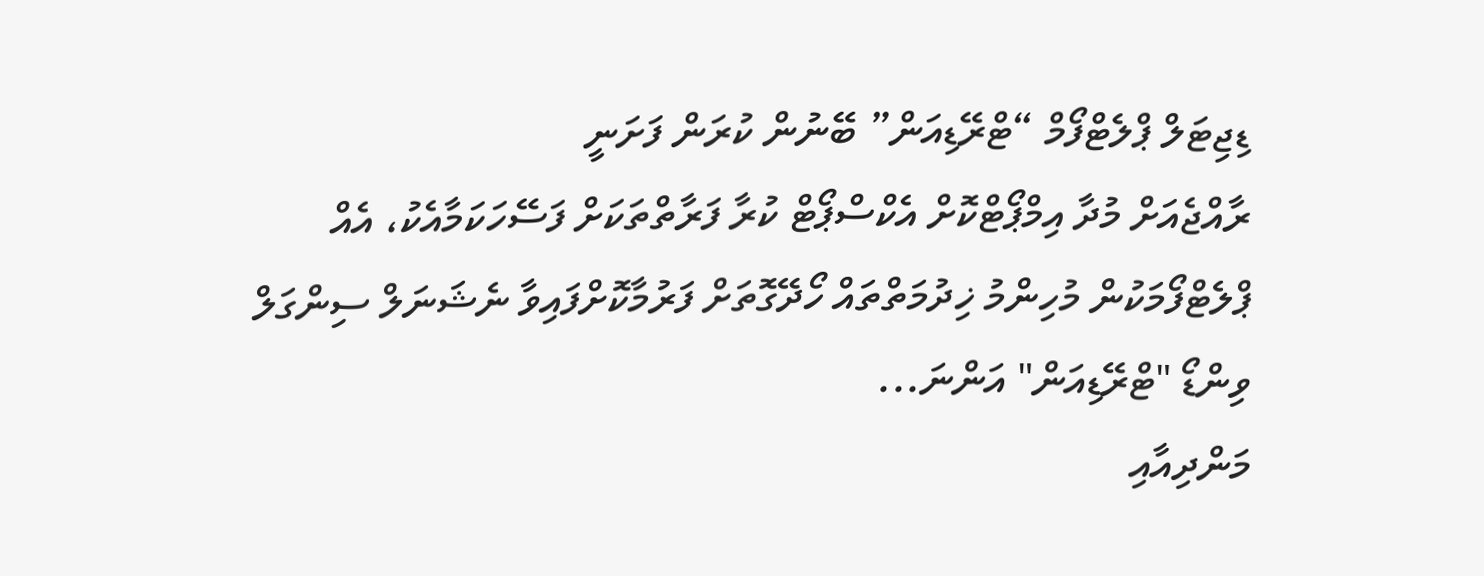ޑިޖިޓަލް ޕްލެޓްފޯމް “ޓްރޭޑިއަން” ބޭނުން ކުރަން ފަށަނީ
ރާއްޖެއަށް މުދާ އިމްޕޯޓްކޮށް އެކްސްޕޯޓް ކުރާ ފަރާތްތަކަށް ފަސޭހަކަމާއެކު، އެއް ޕްލެޓްފޯމަކުން މުހިންމު ޚިދުމަތްތައް ހޯދޭގޮތަށް ފަރުމާކޮށްފައިވާ ނެޝަނަލް ސިންގަލް ވިންޑޯ "ޓްރޭޑިއަން" އަންނަ...
މަންދިއާއި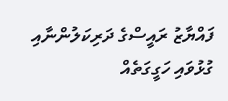ފައްޔާޒު ރައީސްގެ ދަރިކަލުންނާއި ގުޅުވައި ހަގީގަތެއް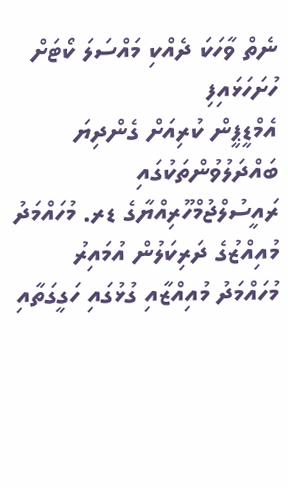ނެތް ވާހަކަ ދެއްކި މައްސަލަ ކޯޓަށް ހުށަހަޅައިފި
އެމްޑީޕީން ކުރިއަށް ގެންދިޔަ ބައްދަލުވުންތަކުގައި ރައީސުލްޖުމްހޫރިއްޔާގެ ޑރ. މުހައްމަދު މުއިއްޒުގެ ދަރިކަލުން އުމައިރު މުހައްމަދު މުއިއްޒާއި ގުޅުގައި ހަގީގަތާއި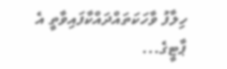ހިލާފު ވާހަކަތައްދައްކާފައިވާތީ އެ ޕާޓީގެ...